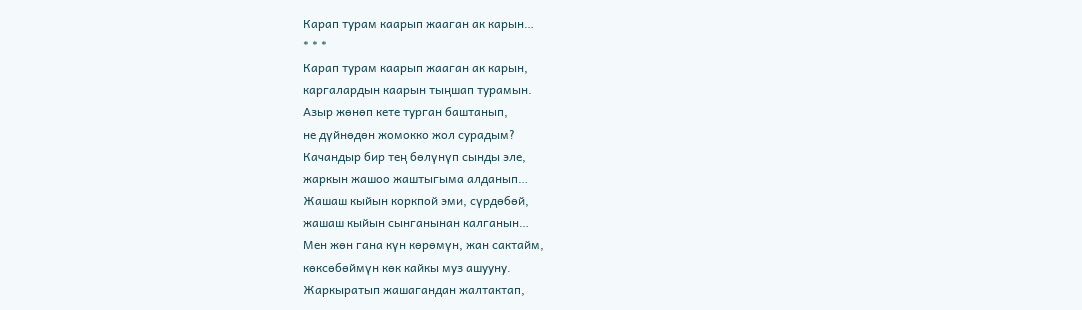Карап турам каарып жааган ак карын…
* * *
Карап турам каарып жааган ак карын,
каргалардын каарын тыңшап турамын.
Азыр жөнөп кете турган баштанып,
не дүйнөдөн жомокко жол сурадым?
Качандыр бир тең бөлүнүп сынды эле,
жаркын жашоо жаштыгыма алданып…
Жашаш кыйын коркпой эми, сүрдөбөй,
жашаш кыйын сынганынан калганын…
Мен жөн гана күн көрөмүн, жан сактайм,
көксөбөймүн көк кайкы муз ашууну.
Жаркыратып жашагандан жалтактап,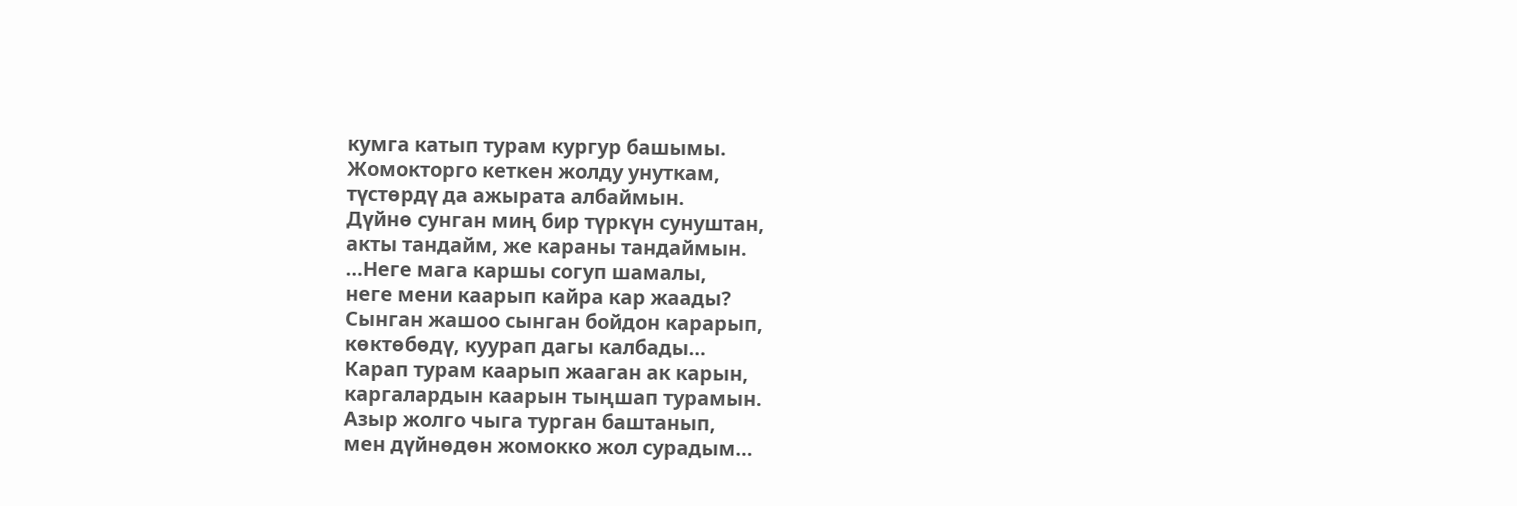кумга катып турам кургур башымы.
Жомокторго кеткен жолду унуткам,
түстөрдү да ажырата албаймын.
Дүйнө сунган миң бир түркүн сунуштан,
акты тандайм, же караны тандаймын.
…Неге мага каршы согуп шамалы,
неге мени каарып кайра кар жаады?
Сынган жашоо сынган бойдон карарып,
көктөбөдү, куурап дагы калбады…
Карап турам каарып жааган ак карын,
каргалардын каарын тыңшап турамын.
Азыр жолго чыга турган баштанып,
мен дүйнөдөн жомокко жол сурадым…